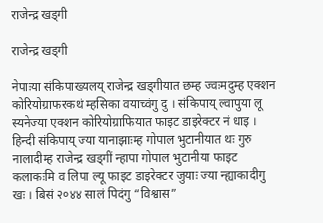राजेन्द्र खड्गी

राजेन्द्र खड्गी

नेपाःया संकिपाख्यलय्‌ राजेन्द्र खड्गीयात छम्ह ज्वःमदुम्ह एक्शन कोरियोग्राफरकथं म्हसिका वयाच्वंगु दु । संकिपाय्‌ ल्वापुया लू स्यनेज्या एक्शन कोरियोग्राफियात फाइट डाइरेक्टर नं धाइ । हिन्दी संकिपाय्‌ ज्या यानाझाःम्ह गोपाल भुटानीयात थः गुरु नालादीम्ह राजेन्द्र खड्गीं न्हापा गोपाल भुटानीया फाइट कलाकःमि व लिपा ल्यू फाइट डाइरेक्टर जुयाः ज्या न्ह्याकादीगु खः । बिसं २०४४ सालं पिदंगु “विश्वास”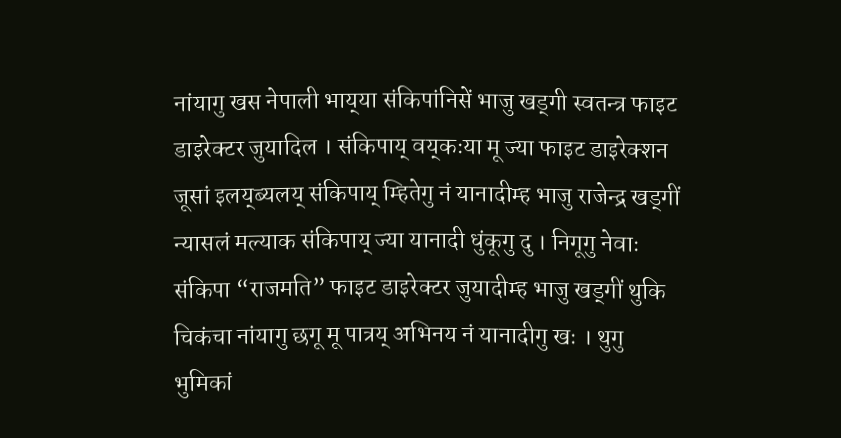नांयागु खस नेपाली भाय्‌या संकिपांनिसें भाजु खड्गी स्वतन्त्र फाइट डाइरेक्टर जुयादिल । संकिपाय्‌ वय्‌कःया मू ज्या फाइट डाइरेक्शन जूसां इलय्‌ब्यलय्‌ संकिपाय्‌ म्हितेगु नं यानादीम्ह भाजु राजेन्द्र खड्गीं न्यासलं मल्याक संकिपाय्‌ ज्या यानादी धुंकूगु दु । निगूगु नेवाः संकिपा “राजमति” फाइट डाइरेक्टर जुयादीम्ह भाजु खड्गीं थुकि चिकंचा नांयागु छगू मू पात्रय्‌ अभिनय नं यानादीगु खः । थुगु भुमिकां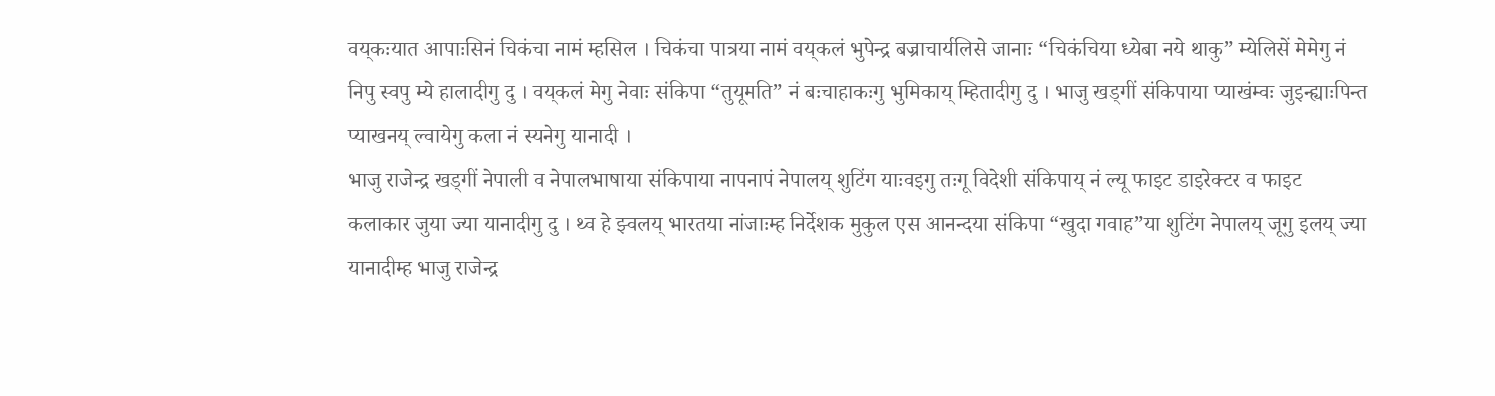वय्‌कःयात आपाःसिनं चिकंचा नामं म्हसिल । चिकंचा पात्रया नामं वय्‌कलं भुपेन्द्र बज्राचार्यलिसे जानाः “चिकंचिया ध्येबा नये थाकु” म्येलिसें मेमेगु नं निपु स्वपु म्ये हालादीगु दु । वय्‌कलं मेगु नेवाः संकिपा “तुयूमति” नं बःचाहाकःगु भुमिकाय्‌ म्हितादीगु दु । भाजु खड्गीं संकिपाया प्याखंम्वः जुइन्ह्याःपिन्त प्याखनय्‌ ल्वायेगु कला नं स्यनेगु यानादी ।
भाजु राजेन्द्र खड्गीं नेपाली व नेपालभाषाया संकिपाया नापनापं नेपालय्‌ शुटिंग याःवइगु तःगू विदेशी संकिपाय्‌ नं ल्यू फाइट डाइरेक्टर व फाइट कलाकार जुया ज्या यानादीगु दु । थ्व हे झ्वलय्‌ भारतया नांजाःम्ह निर्देशक मुकुल एस आनन्दया संकिपा “खुदा गवाह”या शुटिंग नेपालय्‌ जूगु इलय्‌ ज्या यानादीम्ह भाजु राजेन्द्र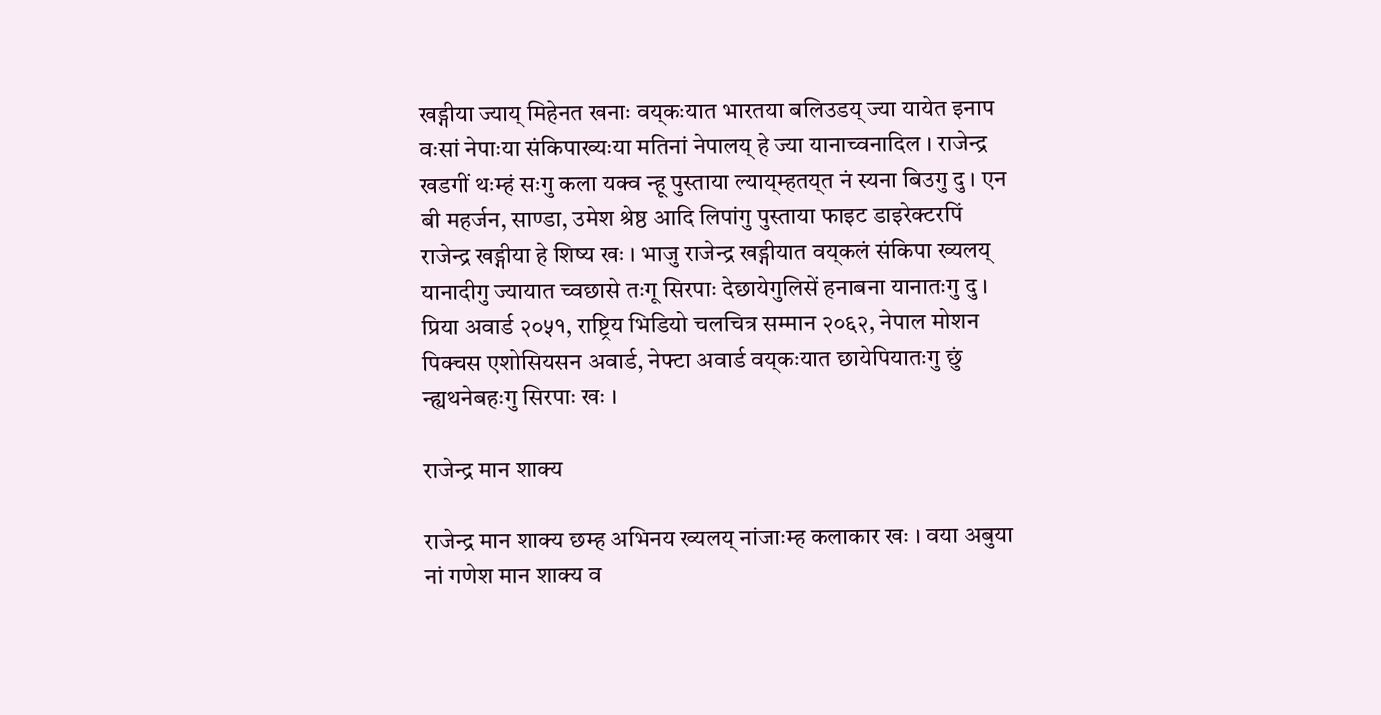खड्गीया ज्याय्‌ मिहेनत खनाः वय्‌कःयात भारतया बलिउडय्‌ ज्या यायेत इनाप वःसां नेपाःया संकिपाख्यःया मतिनां नेपालय्‌ हे ज्या यानाच्वनादिल । राजेन्द्र खडगीं थःम्हं सःगु कला यक्व न्हू पुस्ताया ल्याय्‌म्हतय्‌त नं स्यना बिउगु दु । एन बी महर्जन, साण्डा, उमेश श्रेष्ठ आदि लिपांगु पुस्ताया फाइट डाइरेक्टरपिं राजेन्द्र खड्गीया हे शिष्य खः । भाजु राजेन्द्र खड्गीयात वय्‌कलं संकिपा ख्यलय्‌ यानादीगु ज्यायात च्वछासे तःगू सिरपाः देछायेगुलिसें हनाबना यानातःगु दु । प्रिया अवार्ड २०५१, राष्ट्रिय भिडियो चलचित्र सम्मान २०६२, नेपाल मोशन पिक्चस एशोसियसन अवार्ड, नेफ्टा अवार्ड वय्‌कःयात छायेपियातःगु छुं न्ह्यथनेबहःगु सिरपाः खः ।

राजेन्द्र मान शाक्य

राजेन्द्र मान शाक्य छम्ह अभिनय ख्यलय्‌ नांजाःम्ह कलाकार खः । वया अबुया नां गणेश मान शाक्य व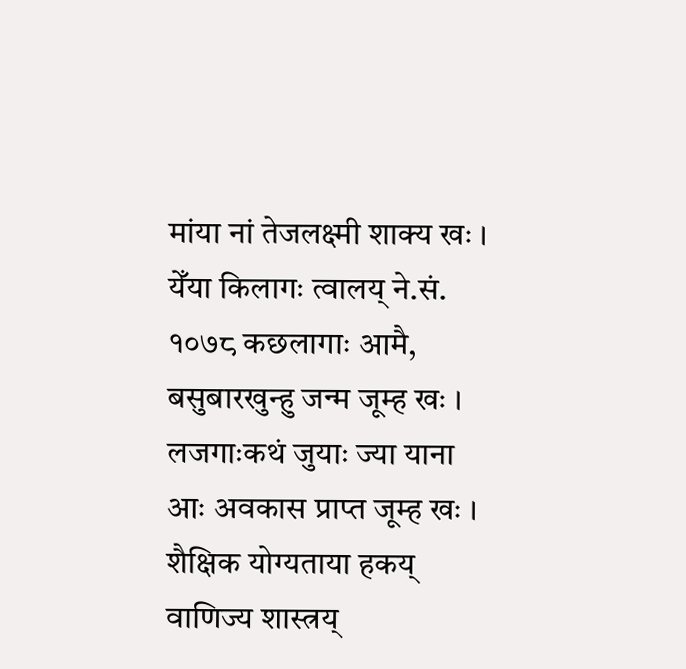मांया नां तेजलक्ष्मी शाक्य खः । येँया किलागः त्वालय्‌ ने.सं. १०७८ कछलागाः आमै, बसुबारखुन्हु जन्म जूम्ह खः । लजगाःकथं जुयाः ज्या याना आः अवकास प्राप्त जूम्ह खः । शैक्षिक योग्यताया हकय्‌ वाणिज्य शास्त्रय्‌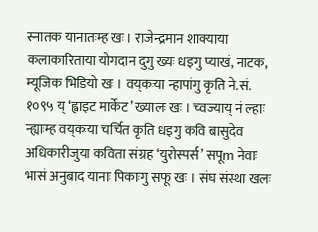स्नातक यानातःम्ह खः । राजेन्द्रमान शाक्याया कलाकारिताया योगदान दुगु ख्यः धइगु प्याखं, नाटक, म्यूजिक भिडियो खः । वय्‌कःया न्हापांगु कृति ने.सं. १०९५ य्‌ ‘ह्वाइट मार्केट’ ख्यालः खः । च्वज्याय्‌ नं ल्हाः न्ह्याःम्ह वय्‌कःया चर्चित कृति धइगु कवि बासुदेव अधिकारीजुया कविता संग्रह ‘युरोस्पर्स’ सपूm नेवाः भासं अनुबाद यानाः पिकाःगु सफू खः । संघ संस्था खलः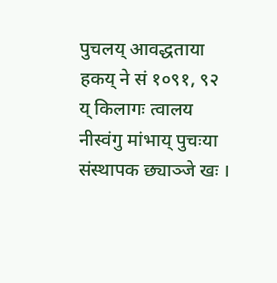पुचलय्‌ आवद्धताया हकय्‌ ने सं १०९१, ९२ य्‌ किलागः त्वालय नीस्वंगु मांभाय्‌ पुचःया संस्थापक छ्याञ्जे खः ।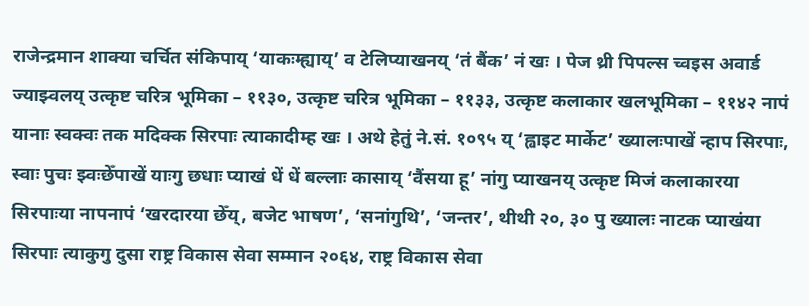राजेन्द्रमान शाक्या चर्चित संकिपाय्‌ ‘याकःम्ह्याय्‌’ व टेलिप्याखनय्‌ ‘तं बैंक’ नं खः । पेज थ्री पिपल्स च्वइस अवार्ड ज्याझ्वलय्‌ उत्कृष्ट चरित्र भूमिका – ११३०, उत्कृष्ट चरित्र भूमिका – ११३३, उत्कृष्ट कलाकार खलभूमिका – ११४२ नापं यानाः स्वक्वः तक मदिक्क सिरपाः त्याकादीम्ह खः । अथे हेतुं ने.सं. १०९५ य्‌ ‘ह्वाइट मार्केट’ ख्यालःपाखें न्हाप सिरपाः, स्वाः पुचः झ्वःछेँपाखें याःगु छधाः प्याखं धें धें बल्लाः कासाय्‌ ‘वैंसया हू’ नांगु प्याखनय्‌ उत्कृष्ट मिजं कलाकारया सिरपाःया नापनापं ‘खरदारया छेँय्‌, बजेट भाषण’, ‘सनांगुथि’, ‘जन्तर’, थीथी २०, ३० पु ख्यालः नाटक प्याखंया सिरपाः त्याकुगु दुसा राष्ट्र विकास सेवा सम्मान २०६४, राष्ट्र विकास सेवा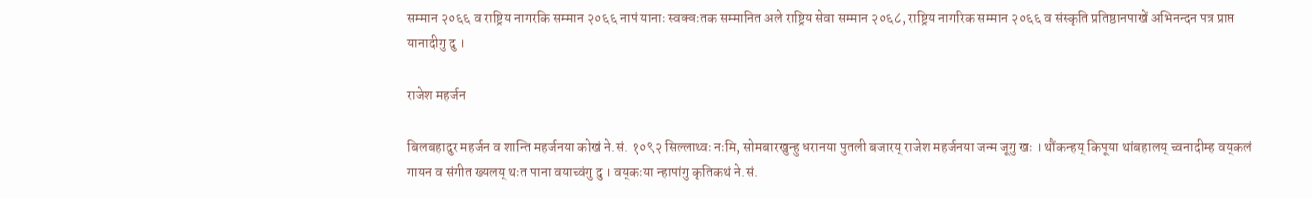सम्मान २०६६ व राष्ट्रिय नागरकि सम्मान २०६६ नापं यानाः स्वक्वःतक सम्मानित अले राष्ट्रिय सेवा सम्मान २०६८, राष्ट्रिय नागरिक सम्मान २०६६ व संस्कृति प्रतिष्ठानपाखें अभिनन्दन पत्र प्राप्त यानादीगु दु ।

राजेश महर्जन

बिलबहादुर महर्जन व शान्ति महर्जनया कोखं ने.सं. १०९२ सिल्लाथ्वः नःमि, सोमबारखुन्हु धरानया पुतली बजारय्‌ राजेश महर्जनया जन्म जूगु खः । थौंकन्हय्‌ किपूया थांबहालय्‌ च्वनादीम्ह वय्‌कलं गायन व संगीत ख्यलय्‌ थःत पाना वयाच्वंगु दु । वय्‌कःया न्हापांगु कृतिकथं ने.सं.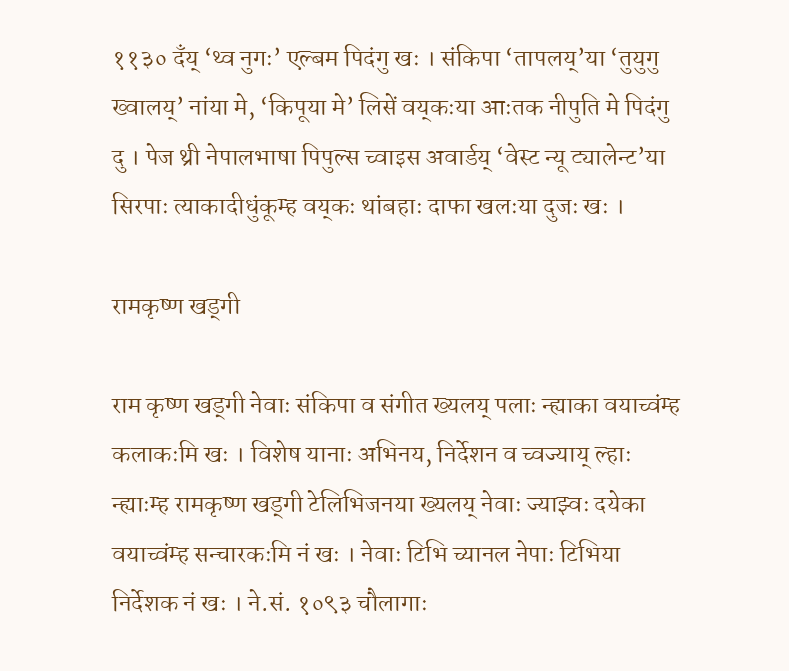११३० दँय्‌ ‘थ्व नुगः’ एल्बम पिदंगु खः । संकिपा ‘तापलय्‌’या ‘तुयुगु ख्वालय्‌’ नांया मे, ‘किपूया मे’ लिसें वय्‌कःया आःतक नीपुति मे पिदंगु दु । पेज थ्री नेपालभाषा पिपुल्स च्वाइस अवार्डय्‌ ‘वेस्ट न्यू ट्यालेन्ट’या सिरपाः त्याकादीधुंकूम्ह वय्‌कः थांबहाः दाफा खलःया दुजः खः ।

रामकृष्ण खड्गी

राम कृष्ण खड्गी नेवाः संकिपा व संगीत ख्यलय्‌ पलाः न्ह्याका वयाच्वंम्ह कलाकःमि खः । विशेष यानाः अभिनय, निर्देशन व च्वज्याय्‌ ल्हाः न्ह्याःम्ह रामकृष्ण खड्गी टेलिभिजनया ख्यलय्‌ नेवाः ज्याझ्वः दयेका वयाच्वंम्ह सन्चारकःमि नं खः । नेवाः टिभि च्यानल नेपाः टिभिया निर्देशक नं खः । ने.सं. १०९३ चौलागाः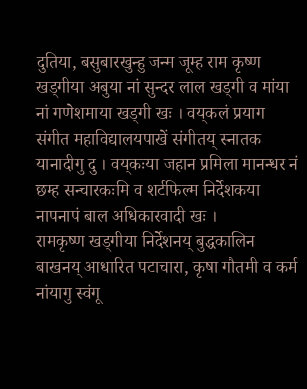दुतिया, बसुबारखुन्हु जन्म जूम्ह राम कृष्ण खड्गीया अबुया नां सुन्दर लाल खड्गी व मांया नां गणेशमाया खड्गी खः । वय्‌कलं प्रयाग संगीत महाविद्यालयपाखें संगीतय्‌ स्नातक यानादीगु दु । वय्‌कःया जहान प्रमिला मानन्धर नं छम्ह सन्चारकःमि व शर्टफिल्म निर्देशकया नापनापं बाल अधिकारवादी खः ।
रामकृष्ण खड्गीया निर्देशनय्‌ बुद्धकालिन बाखनय्‌ आधारित पटाचारा, कृषा गौतमी व कर्म नांयागु स्वंगू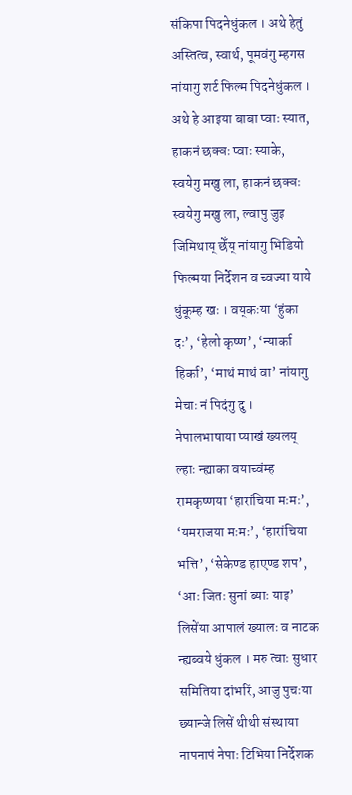संकिपा पिदनेधुंकल । अथे हेतुं अस्तित्व, स्वार्थ, पूमवंगु म्हगस नांयागु शर्ट फिल्म पिदनेधुंकल । अथे हे आइया बाबा प्वाः स्यात, हाकनं छक्वः प्वाः स्याके, स्वयेगु मखु ला, हाकनं छक्वः स्वयेगु मखु ला, ल्वापु जुइ जिमिथाय्‌ छेँय्‌ नांयागु भिडियो फिल्मया निर्देशन व च्वज्या याये धुंकूम्ह खः । वय्‌कःया ‘हुंका दः’, ‘हेलो कृष्ण’, ‘न्यार्का हिर्का’, ‘माथं माथं वा’ नांयागु मेचाः नं पिदंगु दु ।
नेपालभाषाया प्याखं ख्यलय्‌ ल्हाः न्ह्याका वयाच्वंम्ह रामकृष्णया ‘हारांचिया मःमः’, ‘यमराजया मःमः’, ‘हारांचिया भत्ति’, ‘सेकेण्ड हाएण्ड शप’, ‘आः जितः सुनां ब्याः याइ’ लिसेंया आपालं ख्यालः व नाटक न्ह्यब्वये धुंकल । मरु त्वाः सुधार समितिया दांभरिं, आजु पुचःया छ्यान्जे लिसें थीथी संस्थाया नापनापं नेपाः टिभिया निर्देशक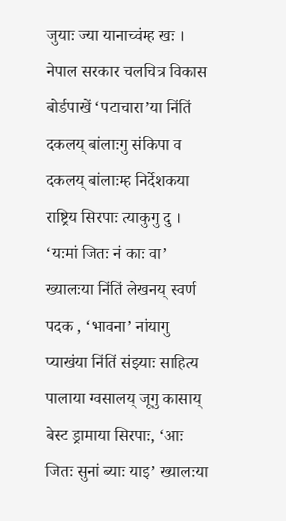जुयाः ज्या यानाच्वंम्ह खः । नेपाल सरकार चलचित्र विकास बोर्डपाखें ‘पटाचारा’या निंतिं दकलय्‌ बांलाःगु संकिपा व दकलय्‌ बांलाःम्ह निर्देशकया राष्ट्रिय सिरपाः त्याकुगु दु । ‘यःमां जितः नं काः वा’ ख्यालःया निंतिं लेखनय्‌ स्वर्ण पदक , ‘भावना’ नांयागु प्याखंया निंतिं संझ्याः साहित्य पालाया ग्वसालय्‌ जूगु कासाय्‌ बेस्ट ड्रामाया सिरपाः, ‘आः जितः सुनां ब्याः याइ’ ख्यालःया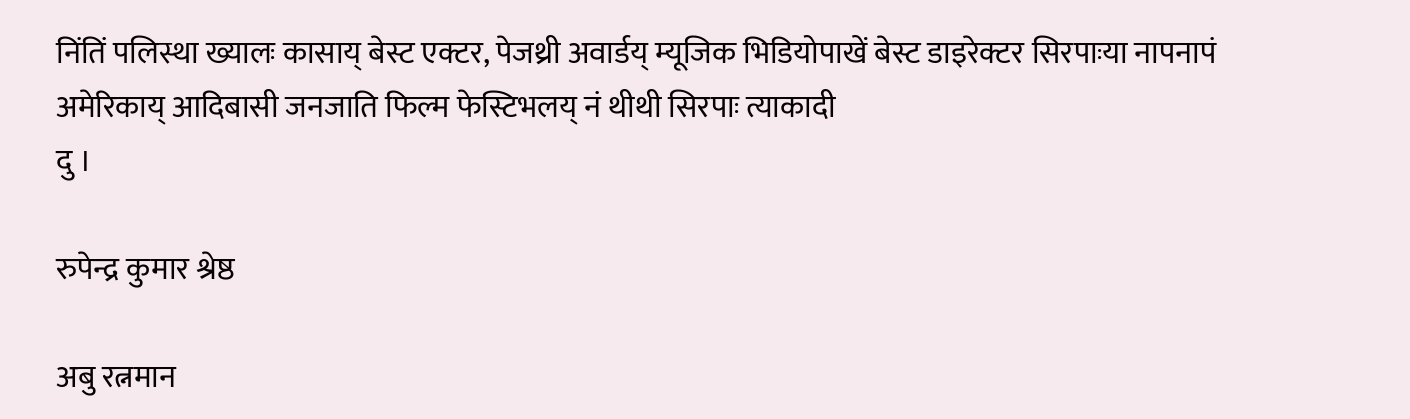निंतिं पलिस्था ख्यालः कासाय्‌ बेस्ट एक्टर, पेजथ्री अवार्डय्‌ म्यूजिक भिडियोपाखें बेस्ट डाइरेक्टर सिरपाःया नापनापं अमेरिकाय्‌ आदिबासी जनजाति फिल्म फेस्टिभलय्‌ नं थीथी सिरपाः त्याकादी
दु ।

रुपेन्द्र कुमार श्रेष्ठ

अबु रत्नमान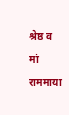श्रेष्ठ व मां राममाया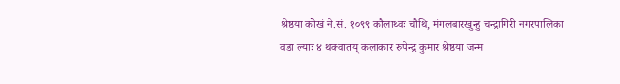श्रेष्ठया कोखं ने.सं. १०९९ कौलाथ्वः चौथि, मंगलबारखुन्हु चन्द्रागिरी नगरपालिका वडा ल्याः ४ थक्वातय्‌ कलाकार रुपेन्द्र कुमार श्रेष्ठया जन्म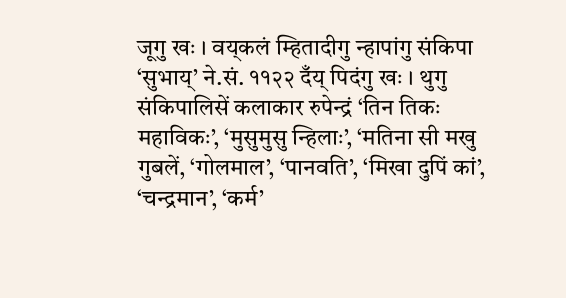जूगु खः । वय्‌कलं म्हितादीगु न्हापांगु संकिपा ‘सुभाय्‌’ ने.सं. ११२२ दँय्‌ पिदंगु खः । थुगु संकिपालिसें कलाकार रुपेन्द्रं ‘तिन तिकः महाविकः’, ‘मुसुमुसु न्हिलाः’, ‘मतिना सी मखु गुबलें, ‘गोलमाल’, ‘पानवति’, ‘मिखा दुपिं कां’, ‘चन्द्रमान’, ‘कर्म’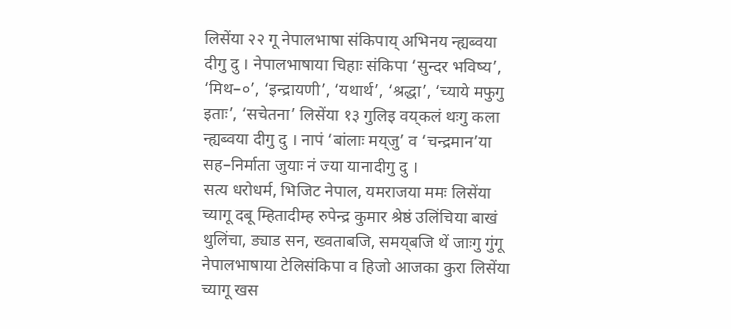लिसेंया २२ गू नेपालभाषा संकिपाय्‌ अभिनय न्ह्यब्वया दीगु दु । नेपालभाषाया चिहाः संकिपा ‘सुन्दर भविष्य’, ‘मिथ–०’, ‘इन्द्रायणी’, ‘यथार्थ’, ‘श्रद्धा’, ‘च्याये मफुगु इताः’, ‘सचेतना’ लिसेंया १३ गुलिइ वय्‌कलं थःगु कला न्ह्यब्वया दीगु दु । नापं ‘बांलाः मय्‌जु’ व ‘चन्द्रमान’या सह–निर्माता जुयाः नं ज्या यानादीगु दु ।
सत्य धरोधर्म, भिजिट नेपाल, यमराजया ममः लिसेंया च्यागू दबू म्हितादीम्ह रुपेन्द्र कुमार श्रेष्ठं उलिंचिया बाखं थुलिंचा, ड्याड सन, ख्वताबजि, समय्‌बजि थें जाःगु गुंगू नेपालभाषाया टेलिसंकिपा व हिजो आजका कुरा लिसेंया च्यागू खस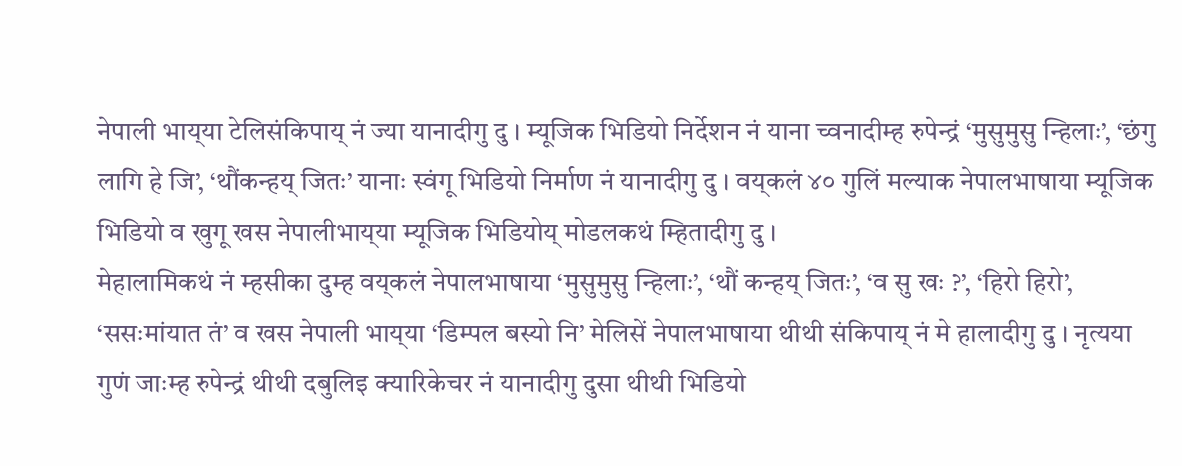नेपाली भाय्‌या टेलिसंकिपाय्‌ नं ज्या यानादीगु दु । म्यूजिक भिडियो निर्देशन नं याना च्वनादीम्ह रुपेन्द्रं ‘मुसुमुसु न्हिलाः’, ‘छंगु लागि हे जि’, ‘थौंकन्हय्‌ जितः’ यानाः स्वंगू भिडियो निर्माण नं यानादीगु दु । वय्‌कलं ४० गुलिं मल्याक नेपालभाषाया म्यूजिक भिडियो व खुगू खस नेपालीभाय्‌या म्यूजिक भिडियोय्‌ मोडलकथं म्हितादीगु दु ।
मेहालामिकथं नं म्हसीका दुम्ह वय्‌कलं नेपालभाषाया ‘मुसुमुसु न्हिलाः’, ‘थौं कन्हय्‌ जितः’, ‘व सु खः ?’, ‘हिरो हिरो’, ‘ससःमांयात तं’ व खस नेपाली भाय्‌या ‘डिम्पल बस्यो नि’ मेलिसें नेपालभाषाया थीथी संकिपाय्‌ नं मे हालादीगु दु । नृत्यया गुणं जाःम्ह रुपेन्द्रं थीथी दबुलिइ क्यारिकेचर नं यानादीगु दुसा थीथी भिडियो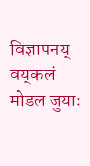विज्ञापनय्‌ वय्‌कलं मोडल जुयाः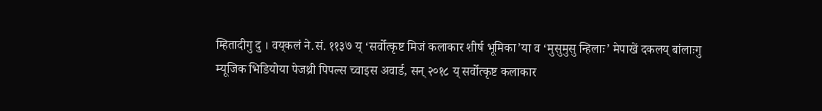म्हितादीगु दु । वय्‌कलं ने.सं. ११३७ य्‌ ‘सर्वोत्कृष्ट मिजं कलाकार शीर्ष भूमिका’या व ‘मुसुमुसु न्हिलाः’ मेपाखें दकलय्‌ बांलाःगु म्यूजिक भिडियोया पेजथ्री पिपल्स च्वाइस अवार्ड, सन् २०१८ य्‌ सर्वोत्कृष्ट कलाकार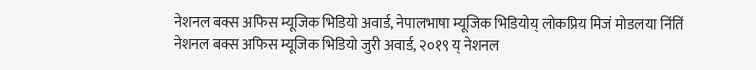नेशनल बक्स अफिस म्यूजिक भिडियो अवार्ड, नेपालभाषा म्यूजिक भिडियोय्‌ लोकप्रिय मिजं मोडलया निंतिं नेशनल बक्स अफिस म्यूजिक भिडियो जुरी अवार्ड, २०१९ य्‌ नेशनल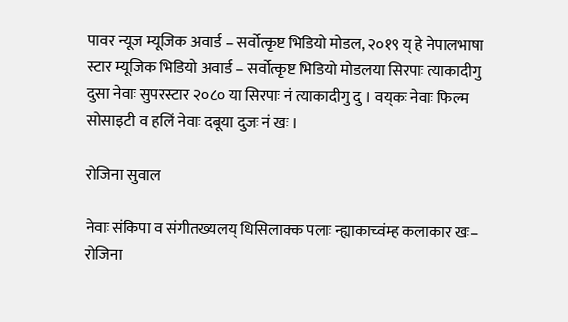पावर न्यूज म्यूजिक अवार्ड – सर्वोत्कृष्ट भिडियो मोडल, २०१९ य्‌ हे नेपालभाषा स्टार म्यूजिक भिडियो अवार्ड – सर्वोत्कृष्ट भिडियो मोडलया सिरपाः त्याकादीगु दुसा नेवाः सुपरस्टार २०८० या सिरपाः नं त्याकादीगु दु । वय्‌कः नेवाः फिल्म सोसाइटी व हलिं नेवाः दबूया दुजः नं खः ।

रोजिना सुवाल

नेवाः संकिपा व संगीतख्यलय्‌ धिसिलाक्क पलाः न्ह्याकाच्वंम्ह कलाकार खः– रोजिना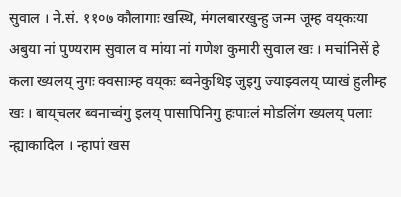सुवाल । ने.सं. ११०७ कौलागाः खस्थि, मंगलबारखुन्हु जन्म जूम्ह वय्‌कःया अबुया नां पुण्यराम सुवाल व मांया नां गणेश कुमारी सुवाल खः । मचांनिसें हे कला ख्यलय्‌ नुगः क्वसाःम्ह वय्‌कः ब्वनेकुथिइ जुइगु ज्याझ्वलय्‌ प्याखं हुलीम्ह खः । बाय्‌चलर ब्वनाच्वंगु इलय्‌ पासापिनिगु हःपाःलं मोडलिंग ख्यलय्‌ पलाः न्ह्याकादिल । न्हापां खस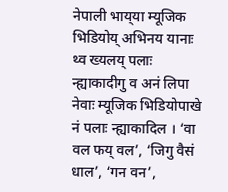नेपाली भाय्‌या म्यूजिक भिडियोय्‌ अभिनय यानाः थ्व ख्यलय्‌ पलाः न्ह्याकादीगु व अनं लिपा नेवाः म्यूजिक भिडियोपाखे नं पलाः न्ह्याकादिल । ‘वा वल फय्‌ वल’, ‘जिगु वैसं धाल’, ‘गन वन’,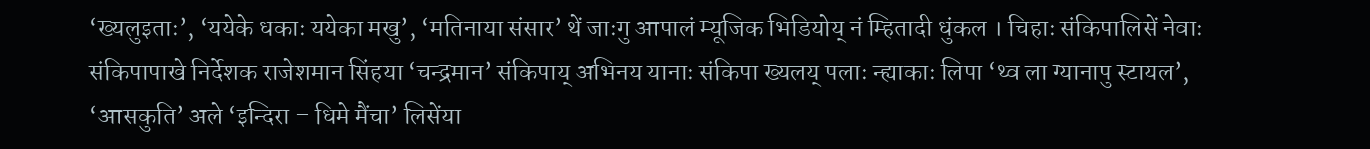‘ख्यलुइताः’, ‘ययेके धकाः ययेका मखु’, ‘मतिनाया संसार’ थें जाःगु आपालं म्यूजिक भिडियोय्‌ नं म्हितादी धुंकल । चिहाः संकिपालिसें नेवाः संकिपापाखे निर्देशक राजेशमान सिंहया ‘चन्द्रमान’ संकिपाय्‌ अभिनय यानाः संकिपा ख्यलय्‌ पलाः न्ह्याकाः लिपा ‘थ्व ला ग्यानापु स्टायल’, ‘आसकुति’ अले ‘इन्दिरा – धिमे मैंचा’ लिसेंया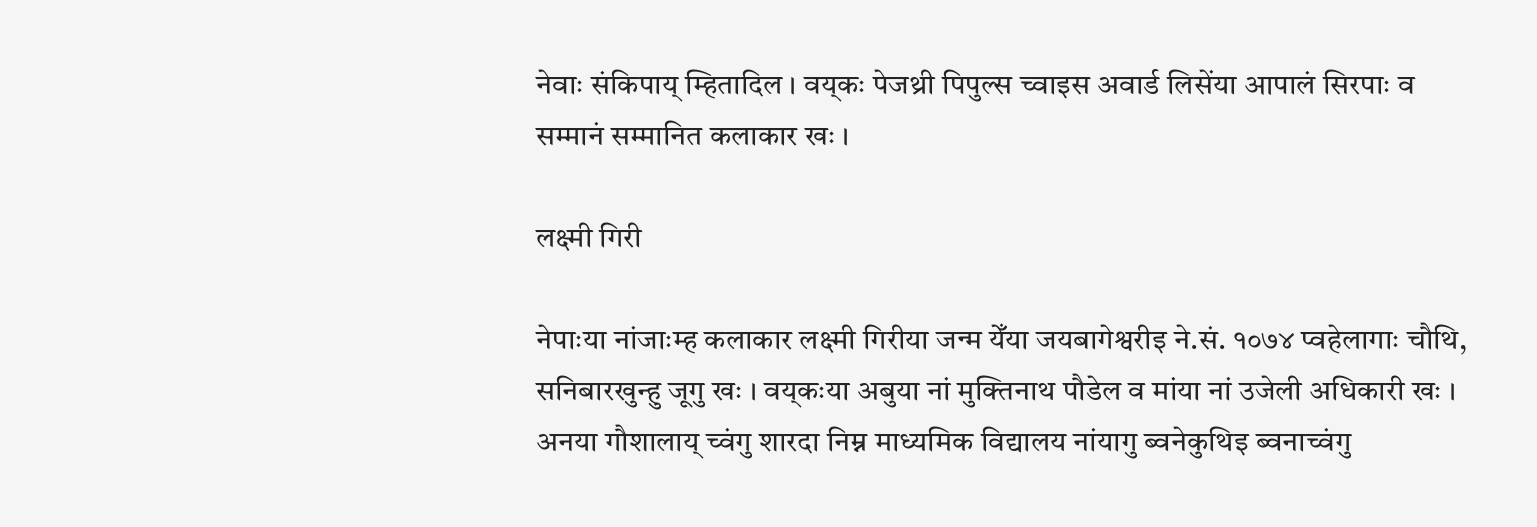नेवाः संकिपाय्‌ म्हितादिल । वय्‌कः पेजथ्री पिपुल्स च्वाइस अवार्ड लिसेंया आपालं सिरपाः व सम्मानं सम्मानित कलाकार खः ।

लक्ष्मी गिरी

नेपाःया नांजाःम्ह कलाकार लक्ष्मी गिरीया जन्म येँया जयबागेश्वरीइ ने.सं. १०७४ प्वहेलागाः चौथि, सनिबारखुन्हु जूगु खः । वय्‌कःया अबुया नां मुक्तिनाथ पौडेल व मांया नां उजेली अधिकारी खः । अनया गौशालाय्‌ च्वंगु शारदा निम्न माध्यमिक विद्यालय नांयागु ब्वनेकुथिइ ब्वनाच्वंगु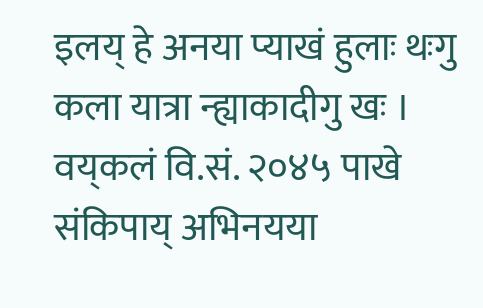इलय्‌ हे अनया प्याखं हुलाः थःगु कला यात्रा न्ह्याकादीगु खः । वय्‌कलं वि.सं. २०४५ पाखे संकिपाय्‌ अभिनयया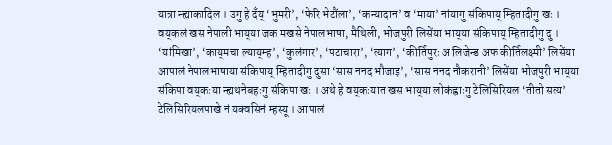यात्रा न्ह्याकादिल । उगु हे दँय्‌ ‘भुमरी’, ‘फेरि भेटौंला’, ‘कन्यादान’ व ‘माया’ नांयागु संकिपाय्‌ म्हितादीगु खः । वय्‌कलं खस नेपाली भाय्‌या जक मखसे नेपालभाषा, मैथिली, भोजपुरी लिसेंया भाय्‌या संकिपाय्‌ म्हितादीगु दु । ‘यांमिखा’, ‘काय्‌मचा ल्याय्‌म्ह’, ‘कुलंगार’, ‘पटाचारा’, ‘त्याग’, ‘कीर्तिपुरः अ लिजेन्ड अफ कीर्तिलक्ष्मी’ लिसेंया आपालं नेपालभाषाया संकिपाय्‌ म्हितादीगु दुसा ‘सास ननद भौजाइ’, ‘सास ननद नौकरानी’ लिसेंया भोजपुरी भाय्‌या संकिपा वय्‌कःया न्ह्यथनेबहःगु संकिपा खः । अथे हे वय्‌कःयात खस भाय्‌या लोकंह्वाःगु टेलिसिरियल ‘तीतो सत्य’ टेलिसिरियलपाखे नं यक्वसिनं म्हस्यू । आपालं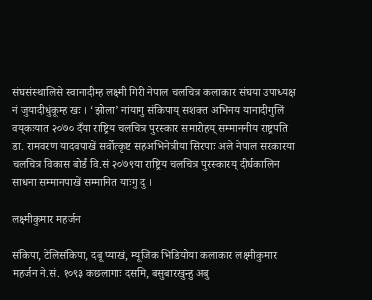संघसंस्थालिसे स्वानादीम्ह लक्ष्मी गिरी नेपाल चलचित्र कलाकार संघया उपाध्यक्ष नं जुयादीधुंकूम्ह खः । ‘झोला’ नांयागु संकिपाय्‌ सशक्त अभिनय यानादीगुलिं वय्‌कःयात २०७० दँया राष्ट्रिय चलचित्र पुरस्कार समारोहय्‌ सम्माननीय राष्ट्रपति डा. रामवरण यादवपाखें सर्वोत्कृष्ट सहअभिनेत्रीया सिरपाः अले नेपाल सरकारया चलचित्र विकास बोर्डं वि.सं २०७९या राष्ट्रिय चलचित्र पुरस्कारय्‌ दीर्घकालिन साधना सम्मानपाखें सम्मानित याःगु दु ।

लक्ष्मीकुमार महर्जन

संकिपा, टेलिसंकिपा, दबू प्याखं, म्यूजिक भिडियोया कलाकार लक्ष्मीकुमार महर्जन ने.सं. १०९३ कछलागाः दसमि, बसुबारखुन्हु अबु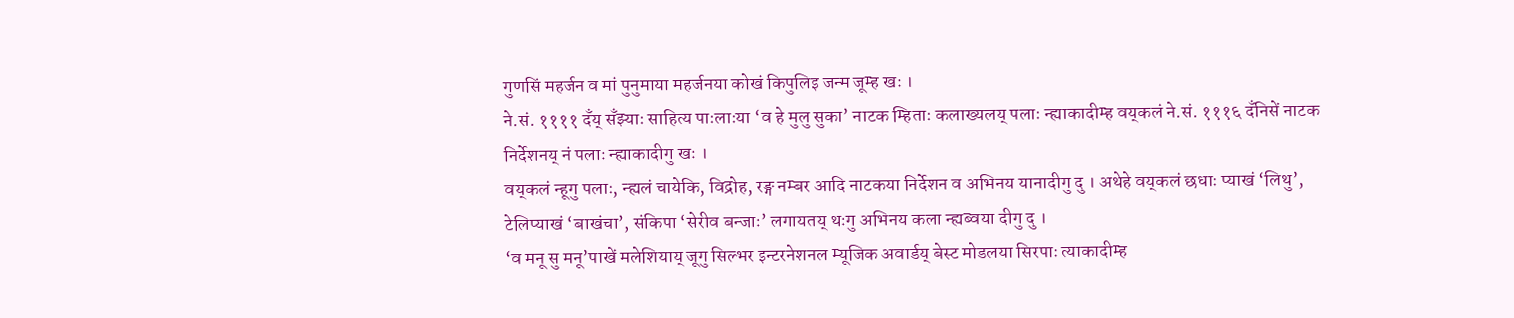गुणसिं महर्जन व मां पुनुमाया महर्जनया कोखं किपुलिइ जन्म जूम्ह खः ।
ने.सं. ११११ दँय्‌ सँझ्याः साहित्य पाःलाःया ‘व हे मुलु सुका’ नाटक म्हिताः कलाख्यलय्‌ पलाः न्ह्याकादीम्ह वय्‌कलं ने.सं. १११६ दँनिसें नाटक निर्देशनय्‌ नं पलाः न्ह्याकादीगु खः ।
वय्‌कलं न्हूगु पलाः, न्ह्यलं चायेकि, विद्रोह, रङ्ग नम्बर आदि नाटकया निर्देशन व अभिनय यानादीगु दु । अथेहे वय्‌कलं छधाः प्याखं ‘लिथु’, टेलिप्याखं ‘बाखंचा’, संकिपा ‘सेरीव बन्जाः’ लगायतय्‌ थःगु अभिनय कला न्ह्यब्वया दीगु दु ।
‘व मनू सु मनू’पाखें मलेशियाय्‌ जूगु सिल्भर इन्टरनेशनल म्यूजिक अवार्डय्‌ बेस्ट मोडलया सिरपाः त्याकादीम्ह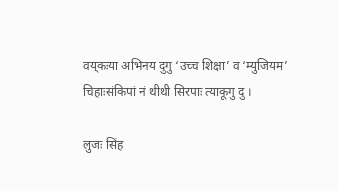वय्‌कःया अभिनय दुगु ‘उच्च शिक्षा’ व ‘म्युजियम’ चिहाःसंकिपां नं थीथी सिरपाः त्याकूगु दु ।

लुजः सिंह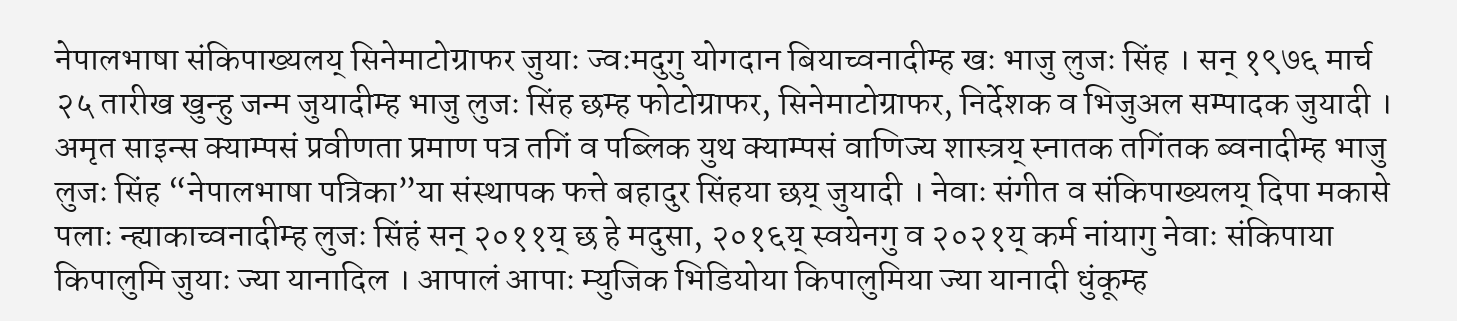नेपालभाषा संकिपाख्यलय्‌ सिनेमाटोग्राफर जुयाः ज्वःमदुगु योगदान बियाच्वनादीम्ह खः भाजु लुजः सिंह । सन् १९७६ मार्च २५ तारीख खुन्हु जन्म जुयादीम्ह भाजु लुजः सिंह छम्ह फोटोग्राफर, सिनेमाटोग्राफर, निर्देशक व भिजुअल सम्पादक जुयादी । अमृत साइन्स क्याम्पसं प्रवीणता प्रमाण पत्र तगिं व पब्लिक युथ क्याम्पसं वाणिज्य शास्त्रय्‌ स्नातक तगिंतक ब्वनादीम्ह भाजु लुजः सिंह “नेपालभाषा पत्रिका”या संस्थापक फत्ते बहादुर सिंहया छय्‌ जुयादी । नेवाः संगीत व संकिपाख्यलय्‌ दिपा मकासे पलाः न्ह्याकाच्वनादीम्ह लुजः सिंहं सन् २०११य्‌ छ हे मदुसा, २०१६य्‌ स्वयेनगु व २०२१य्‌ कर्म नांयागु नेवाः संकिपाया किपालुमि जुयाः ज्या यानादिल । आपालं आपाः म्युजिक भिडियोया किपालुमिया ज्या यानादी धुंकूम्ह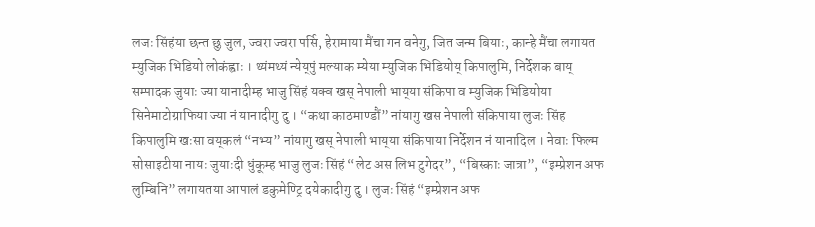लजः सिंहंया छन्त छु जुल, ज्वरा ज्वरा पर्सि, हेरामाया मैंचा गन वनेगु, जित जन्म बियाः, कान्हे मैंचा लगायत म्युजिक भिडियो लोकंह्वाः । थ्यंमथ्यं न्येय्‌पुं मल्याक म्येया म्युजिक भिडियोय्‌ किपालुमि, निर्देशक बाय्‌ सम्पादक जुयाः ज्या यानादीम्ह भाजु सिंहं यक्व खस् नेपाली भाय्‌या संकिपा व म्युजिक भिडियोया सिनेमाटोग्राफिया ज्या नं यानादीगु दु । “कथा काठमाण्डौं” नांयागु खस नेपाली संकिपाया लुजः सिंह किपालुमि खःसा वय्‌कलं “नभ्य” नांयागु खस् नेपाली भाय्‌या संकिपाया निर्देशन नं यानादिल । नेवाः फिल्म सोसाइटीया नायः जुयाःदी धुंकूम्ह भाजु लुजः सिंहं “लेट अस लिभ टुगेदर”, “बिस्काः जात्रा”, “इम्प्रेशन अफ लुम्बिनि” लगायतया आपालं डकुमेण्ट्रि दयेकादीगु दु । लुजः सिंहं “इम्प्रेशन अफ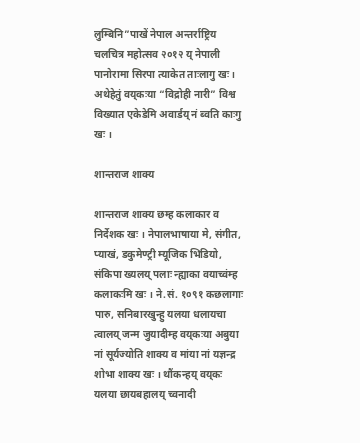लुम्बिनि”पाखें नेपाल अन्तर्राष्ट्रिय चलचित्र महोत्सव २०१२ य्‌ नेपाली पानोरामा सिरपा त्याकेत ताःलागु खः । अथेहेतुं वय्‌कःया “विद्रोही नारी” विश्व विख्यात एकेडेमि अवार्डय्‌ नं ब्वति काःगु खः ।

शान्तराज शाक्य

शान्तराज शाक्य छम्ह कलाकार व निर्देशक खः । नेपालभाषाया मे, संगीत, प्याखं, डकुमेण्ट्री म्यूजिक भिडियो, संकिपा ख्यलय्‌ पलाः न्ह्याका वयाच्वंम्ह कलाकःमि खः । ने.सं. १०९१ कछलागाः पारु, सनिबारखुन्हु यलया धलायचा त्वालय्‌ जन्म जुयादीम्ह वय्‌कःया अबुया नां सूर्यज्योति शाक्य व मांया नां यज्ञन्द्र शोभा शाक्य खः । थौंकन्हय्‌ वय्‌कः यलया छायबहालय्‌ च्वनादी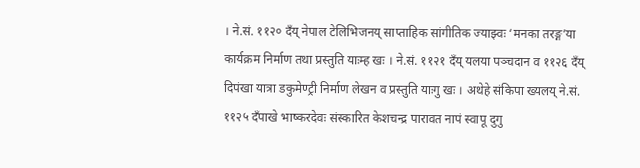। ने.सं. ११२० दँय्‌ नेपाल टेलिभिजनय्‌ साप्ताहिक सांगीतिक ज्याझ्वः ‘मनका तरङ्ग’या कार्यक्रम निर्माण तथा प्रस्तुति याःम्ह खः । ने.सं. ११२१ दँय्‌ यलया पञ्चदान व ११२६ दँय्‌ दिपंखा यात्रा डकुमेण्ट्री निर्माण लेखन व प्रस्तुति याःगु खः । अथेहे संकिपा ख्यलय्‌ ने.सं. ११२५ दँपाखे भाष्करदेवः संस्कारित केशचन्द्र पारावत नापं स्वापू दुगु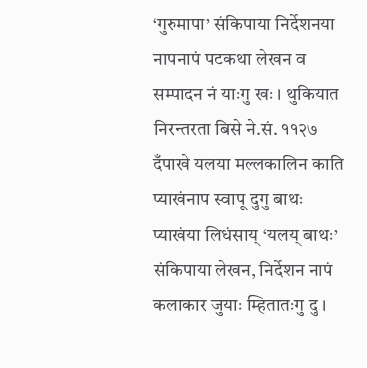‘गुरुमापा’ संकिपाया निर्देशनया नापनापं पटकथा लेखन व सम्पादन नं याःगु खः । थुकियात निरन्तरता बिसे ने.सं. ११२७ दँपाखे यलया मल्लकालिन काति प्याखंनाप स्वापू दुगु बाथः प्याखंया लिधंसाय्‌ ‘यलय्‌ बाथः’ संकिपाया लेखन, निर्देशन नापं कलाकार जुयाः म्हितातःगु दु ।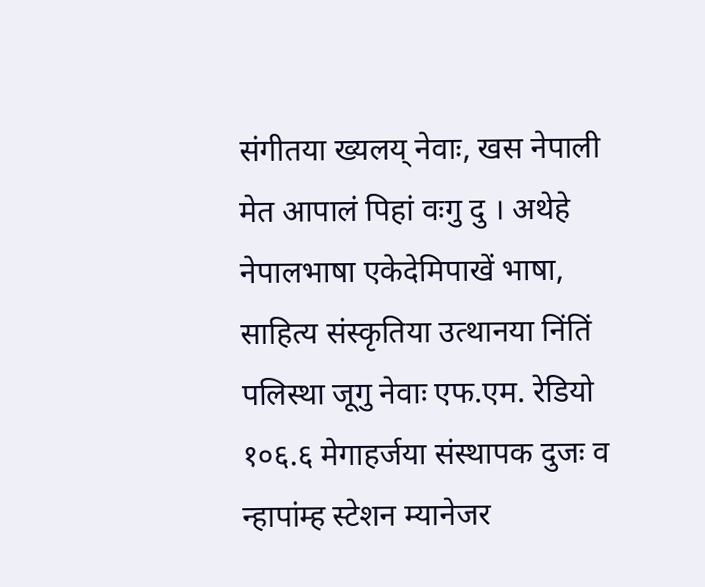संगीतया ख्यलय्‌ नेवाः, खस नेपाली मेत आपालं पिहां वःगु दु । अथेहे नेपालभाषा एकेदेमिपाखें भाषा, साहित्य संस्कृतिया उत्थानया निंतिं पलिस्था जूगु नेवाः एफ.एम. रेडियो १०६.६ मेगाहर्जया संस्थापक दुजः व न्हापांम्ह स्टेशन म्यानेजर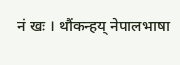नं खः । थौंकन्हय्‌ नेपालभाषा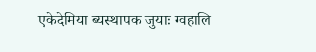एकेदेमिया ब्यस्थापक जुयाः ग्वहालि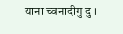याना च्वनादीगु दु ।